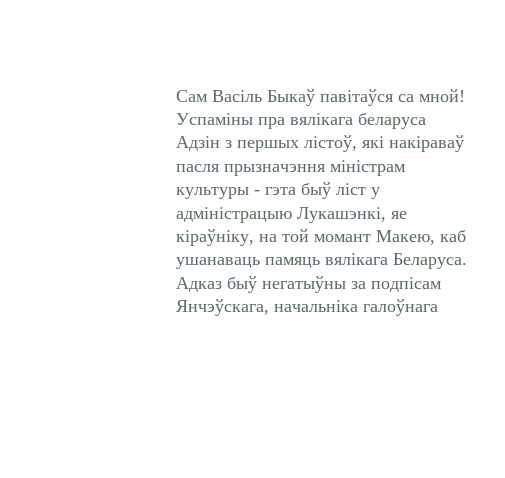Сам Васіль Быкаў павітаўся са мной!
Успаміны пра вялікага беларуса
Адзін з першых лістоў, які накіраваў пасля прызначэння міністрам культуры - гэта быў ліст у адміністрацыю Лукашэнкі, яе кіраўніку, на той момант Макею, каб ушанаваць памяць вялікага Беларуса. Адказ быў негатыўны за подпісам Янчэўскага, начальніка галоўнага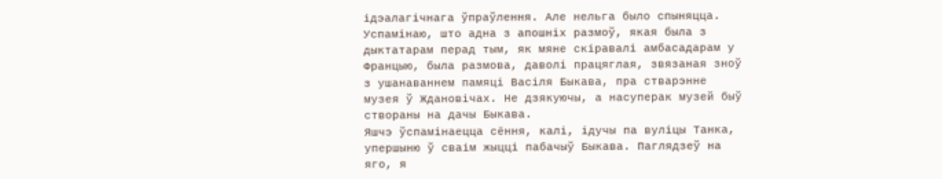ідэалагічнага ўпраўлення. Але нельга было спыняцца.
Успамінаю, што адна з апошніх размоў, якая была з дыктатарам перад тым, як мяне скіравалі амбасадарам у Францыю, была размова, даволі працяглая, звязаная зноў з ушанаваннем памяці Васіля Быкава, пра стварэнне музея ў Ждановічах. Не дзякуючы, а насуперак музей быў створаны на дачы Быкава.
Яшчэ ўспамінаецца сёння, калі, ідучы па вуліцы Танка, упершыню ў сваім жыцці пабачыў Быкава. Паглядзеў на яго, я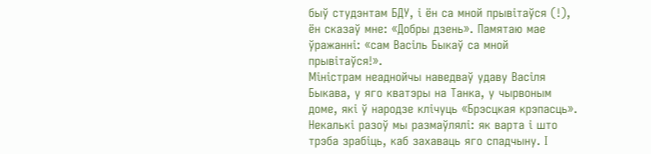быў студэнтам БДУ, і ён са мной прывітаўся (!), ён сказаў мне: «Добры дзень». Памятаю мае ўражанні: «сам Васіль Быкаў са мной прывітаўся!».
Міністрам неаднойчы наведваў удаву Васіля Быкава, у яго кватэры на Танка, у чырвоным доме, які ў народзе клічуць «Брэсцкая крэпасць». Некалькі разоў мы размаўлялі: як варта і што трэба зрабіць, каб захаваць яго спадчыну. І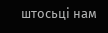штосьці нам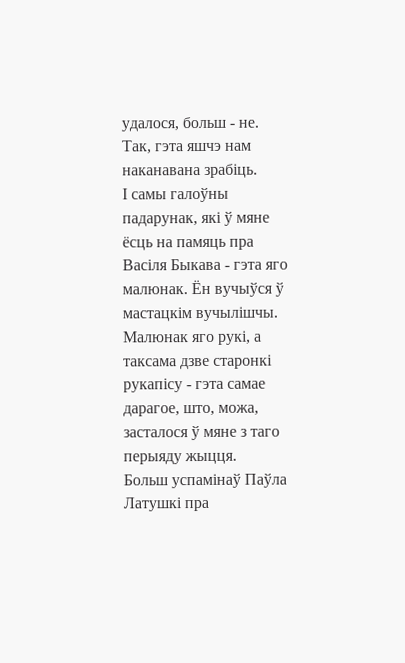удалося, больш - не. Так, гэта яшчэ нам наканавана зрабіць.
І самы галоўны падарунак, які ў мяне ёсць на памяць пра Васіля Быкава - гэта яго малюнак. Ён вучыўся ў мастацкім вучылішчы. Малюнак яго рукі, а таксама дзве старонкі рукапісу - гэта самае дарагое, што, можа, засталося ў мяне з таго перыяду жыцця.
Больш успамінаў Паўла Латушкі пра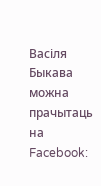Васіля Быкава можна прачытаць на Facebook: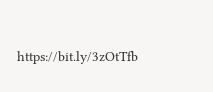https://bit.ly/3zOtTfb